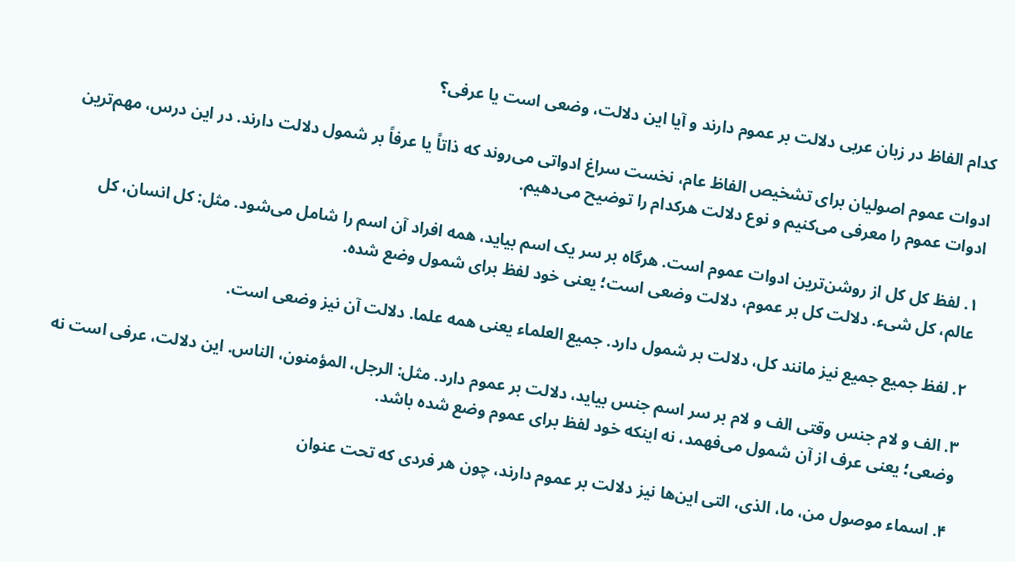کدام الفاظ در زبان عربی دلالت بر عموم دارند و آیا این دلالت، وضعی است یا عرفی؟

ادوات عموم اصولیان برای تشخیص الفاظ عام، نخست سراغ ادواتی می‌روند که ذاتاً یا عرفاً بر شمول دلالت دارند. در این درس، مهم‌ترین ادوات عموم را معرفی می‌کنیم و نوع دلالت هرکدام را توضیح می‌دهیم.

۱. لفظ کل کل از روشن‌ترین ادوات عموم است. هرگاه بر سر یک اسم بیاید، همه افراد آن اسم را شامل می‌شود. مثل: کل انسان، کل عالم، کل شیء. دلالت کل بر عموم، دلالت وضعی است؛ یعنی خود لفظ برای شمول وضع شده.

۲. لفظ جمیع جمیع نیز مانند کل، دلالت بر شمول دارد. جمیع العلماء یعنی همه علما. دلالت آن نیز وضعی است.

۳. الف و لام جنس وقتی الف و لام بر سر اسم جنس بیاید، دلالت بر عموم دارد. مثل: الرجل، المؤمنون، الناس. این دلالت، عرفی است نه وضعی؛ یعنی عرف از آن شمول می‌فهمد، نه اینکه خود لفظ برای عموم وضع شده باشد.

۴. اسماء موصول من، ما، الذی، التی این‌ها نیز دلالت بر عموم دارند، چون هر فردی که تحت عنوان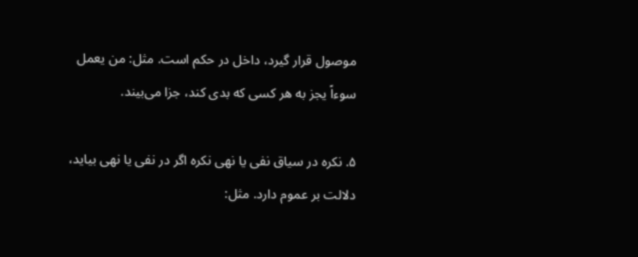موصول قرار گیرد، داخل در حکم است. مثل: من یعمل سوءاً یجز به هر کسی که بدی کند، جزا می‌بیند.

۵. نکره در سیاق نفی یا نهی نکره اگر در نفی یا نهی بیاید، دلالت بر عموم دارد. مثل: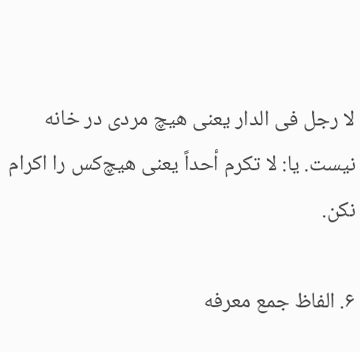لا رجل فی الدار یعنی هیچ مردی در خانه نیست. یا: لا تکرم أحداً یعنی هیچ‌کس را اکرام نکن.

۶. الفاظ جمع معرفه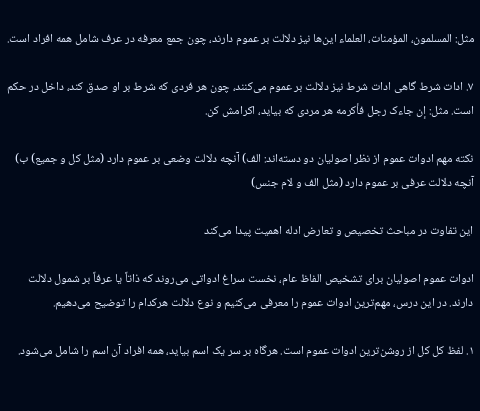مثل: المسلمون، المؤمنات، العلماء این‌ها نیز دلالت بر عموم دارند، چون جمع معرفه در عرف شامل همه افراد است.

۷. ادات شرط گاهی ادات شرط نیز دلالت بر عموم می‌کنند، چون هر فردی که شرط بر او صدق کند، داخل در حکم است. مثل: إن جاءک رجل فأکرمه هر مردی که بیاید، اکرامش کن.

نکته مهم ادوات عموم از نظر اصولیان دو دسته‌اند: الف) آنچه دلالت وضعی بر عموم دارد (مثل کل و جمیع) ب) آنچه دلالت عرفی بر عموم دارد (مثل الف و لام جنس)

این تفاوت در مباحث تخصیص و تعارض ادله اهمیت پیدا می‌کند

ادوات عموم اصولیان برای تشخیص الفاظ عام، نخست سراغ ادواتی می‌روند که ذاتاً یا عرفاً بر شمول دلالت دارند. در این درس، مهم‌ترین ادوات عموم را معرفی می‌کنیم و نوع دلالت هرکدام را توضیح می‌دهیم.

۱. لفظ کل کل از روشن‌ترین ادوات عموم است. هرگاه بر سر یک اسم بیاید، همه افراد آن اسم را شامل می‌شود.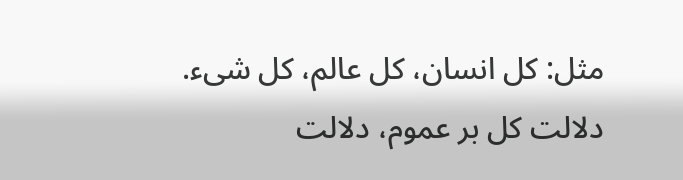مثل: کل انسان، کل عالم، کل شیء. دلالت کل بر عموم، دلالت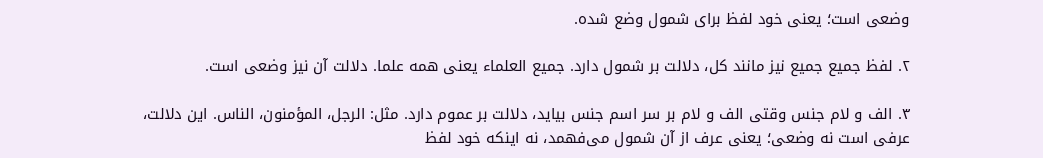وضعی است؛ یعنی خود لفظ برای شمول وضع شده.

۲. لفظ جمیع جمیع نیز مانند کل، دلالت بر شمول دارد. جمیع العلماء یعنی همه علما. دلالت آن نیز وضعی است.

۳. الف و لام جنس وقتی الف و لام بر سر اسم جنس بیاید، دلالت بر عموم دارد. مثل: الرجل، المؤمنون، الناس. این دلالت، عرفی است نه وضعی؛ یعنی عرف از آن شمول می‌فهمد، نه اینکه خود لفظ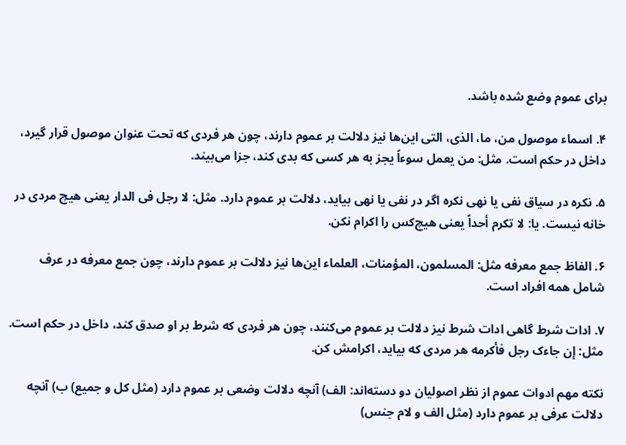برای عموم وضع شده باشد.

۴. اسماء موصول من، ما، الذی، التی این‌ها نیز دلالت بر عموم دارند، چون هر فردی که تحت عنوان موصول قرار گیرد، داخل در حکم است. مثل: من یعمل سوءاً یجز به هر کسی که بدی کند، جزا می‌بیند.

۵. نکره در سیاق نفی یا نهی نکره اگر در نفی یا نهی بیاید، دلالت بر عموم دارد. مثل: لا رجل فی الدار یعنی هیچ مردی در خانه نیست. یا: لا تکرم أحداً یعنی هیچ‌کس را اکرام نکن.

۶. الفاظ جمع معرفه مثل: المسلمون، المؤمنات، العلماء این‌ها نیز دلالت بر عموم دارند، چون جمع معرفه در عرف شامل همه افراد است.

۷. ادات شرط گاهی ادات شرط نیز دلالت بر عموم می‌کنند، چون هر فردی که شرط بر او صدق کند، داخل در حکم است. مثل: إن جاءک رجل فأکرمه هر مردی که بیاید، اکرامش کن.

نکته مهم ادوات عموم از نظر اصولیان دو دسته‌اند: الف) آنچه دلالت وضعی بر عموم دارد (مثل کل و جمیع) ب) آنچه دلالت عرفی بر عموم دارد (مثل الف و لام جنس)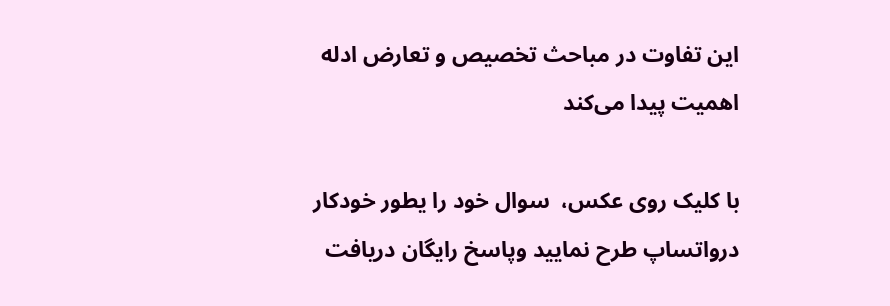این تفاوت در مباحث تخصیص و تعارض ادله اهمیت پیدا می‌کند

با کلیک روی عکس،  سوال خود را یطور خودکار درواتساپ طرح نمایید وپاسخ رایگان دریافت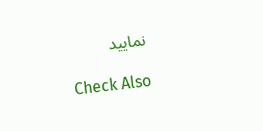نمایید

Check Also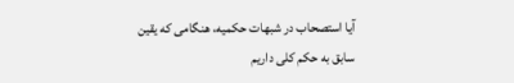آیا استصحاب در شبهات حکمیه، هنگامی که یقین سابق به حکم کلی داریم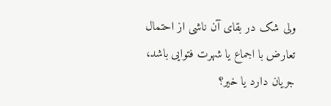ولی شک در بقای آن ناشی از احتمال تعارض با اجماع یا شهرت فتوایی باشد، جریان دارد یا خیر؟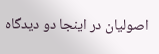اصولیان در اینجا دو دیدگاه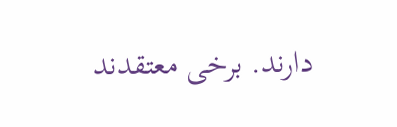دارند. برخی معتقدند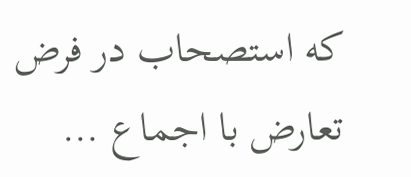که استصحاب در فرض تعارض با اجماع …